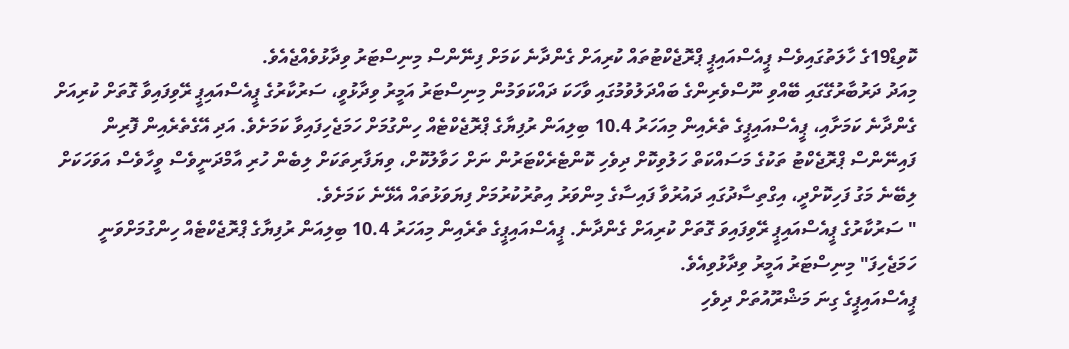ކޮވިޑް19ގެ ހާލަތުގައިވެސް ޕީއެސްއައިޕީ ޕްރޮޖެކްޓުތައް ކުރިއަށް ގެންދާނެ ކަމަށް ފިނޭންސް މިނިސްޓަރު ވިދާޅުވެއްޖެއެވެ.
މިއަދު ދަރުބާރުގޭގައި ބޭއްވި ނޫސްވެރިންގެ ބައްދަލުވުމުގައި ވާހަކަ ދައްކަވަމުން މިނިސްޓަރު އަމީރު ވިދާޅުވީ، ސަރުކާރުގެ ޕީއެސްއައިޕީ ރޭވިފައިވާ ގޮތަށް ކުރިއަށް ގެންދާނެ ކަމަށާއި، ޕީއެސްއައިޕީގެ ތެރެއިން މިއަހަރު 10.4 ބިލިއަން ރުފިޔާގެ ޕްރޮޖެކްޓެއް ހިންގުމަށް ހަމަޖެހިފައިވާ ކަމަށެވެ. އަދި އޭގެތެރެއިން ފޮރިން ފައިނޭންސް ޕްރޮޖެކްޓު ތަކުގެ މަސައްކަތް ހަލުވިކޮށް ދިވެހި ކޮންޓެރެކްޓަރުން ނަށް ހަވާލުކޮށް، ވިޔަފާރިތަކަށް ލިބެން ހުރި އާމްދަނީވެސް ވީހާވެސް އަވަހަކަށް ލިބޭނެ މަގު ފަހިކޮށްދީ، އިގްތިސާދުގައި ދައުރުވާ ފައިސާގެ މިންވަރު އިތުރުކުރުމަށް ފިޔަވަޅުތައް އެޅޭނެ ކަމަށެވެ.
" ސަރުކާރުގެ ޕީއެސްއައިޕީ ރޭވިފައިވަ ގޮތަށް ކުރިއަށް ގެންދާނެ. ޕީއެސްއައިޕީގެ ތެރެއިން މިއަހަރު 10.4 ބިލިއަން ރުފިޔާގެ ޕްރޮޖެކްޓެއް ހިންގުމަށްވަނީ ހަމަޖެހިފަ" މިނިސްޓަރު އަމީރު ވިދާޅުވިއެވެ.
ޕީއެސްއައިޕީގެ ގިނަ މަޝްރޫއުތަށް ދިވެހި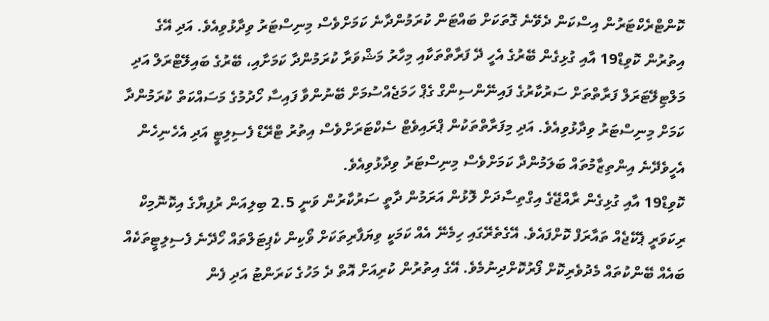ކޮންޓްރެކްޓަރުން އިސްކަން ދެވޭނެ ގޮތަކަށް ބައްޓަން ކުރަމުންދާނެ ކަމަށްވެސް މިނިސްޓަރު ވިދާޅުވިއެވެ. އަދި އޭގެ އިތުރުން ކޮވިޑް19 އާއި ގުޅިގެން ބޭރުގެ އެހީ ދޭ ފަރާތްތަކާއި މިހާރު މަޝްވަރާ ކުރަމުންދާ ކަމަށާއި، ބޭރުގެ ބައިލޭޓްރަލް އަދި މަލްޓިލޭޓަރަލް ފަރާތްތަށް ސަރުކާރުގެ ފައިނޭންސިންގް ގެޕް ހަމަޖެއްސުމަށް ބޭނުންވާ ފައިސާ ހޯދުމުގެ މަސައްކަތް ކުރަމުންދާ ކަމަށް މިނިސްޓަރު ވިދާޅުވިއެވެ. އަދި މިފަރާތްތަކުން ޕްރައިވެޓް ސެކްޓަރަށްވެސް އިތުރު ޓްރޭޑް ފެސިލިޓީ އަދި އެހެނިހެން އެހީވެދޭނެ އިންތިޒާމުތައް ބަލަމުންދާ ކަމަށްވެސް މިނިސްޓަރު ވިދާޅުވިއެވެ.
ކޮވިޑް19 އާއި ގުޅިގެން ރާއްޖޭގެ އިގްތިސާދަށް ލޮޅުން އަރަމުން ދާތީ ސަރުކާރުން ވަނީ 2.5 ބިލިއަން ރުފިޔާގެ އިކޮނޮމިކް ރިކަވަރީ ޕެކޭޖެއް ތައާރަފް ކޮށްފައެވެ. އޭގެތެރޭގައި ހިމެނޭ އެއް ކަމަކީ ވިޔަފާރިތަކަށް ވޯކިން ކެޕިޓަލްތައް ހޯދޭނެ ފެސިލިޓީތަކެއް ބައެއް ބޭންކުތައް މެދުވެރިކޮށް ފޯރުކޮށްދިނުމެވެ. އޭގެ އިތުރުން ކުރިއަށް އޮތް ދެ މަހުގެ ކަރަންޓު އަދި ފެން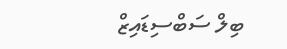ބިލް ސަބްސިޑައިޒް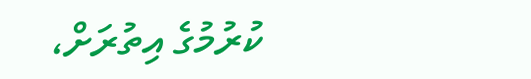ކުރުމުގެ އިތުރަށް،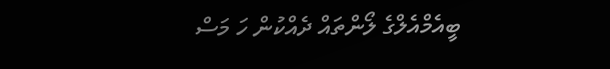ބީއެމްއެލްގެ ލޯންތައް ދެއްކުން ހަ މަސް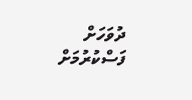ދުވަހަށް ފަސްކުރުމަށް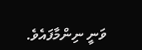ވަނީ ނިންމާފައެވެ.